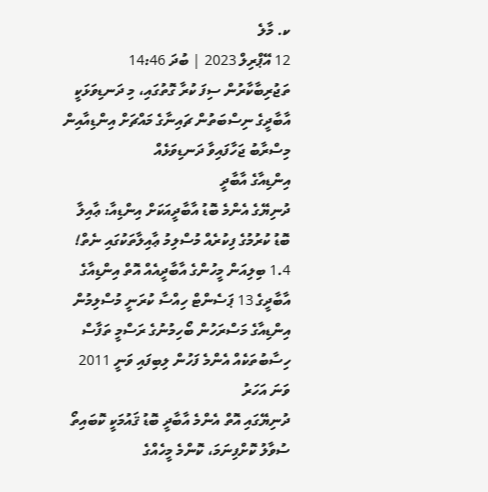ކ. މާލެ
12 އޭޕްރިލް 2023 | ބުދަ 14:46
ތަޖުރިބާކާރުން ސިފަ ކުރާ ގޮތުގައި، މި ދަނޑިވަޅަކީ އާބާދީގެ ނިސްބަތުން ޗައިނާގެ މައްޗަށް އިންޑިއާއިން މިސްރާބު ޖަހާފައިވާ ދަނޑިވަޅެއް
އިންޑިއާގެ އާބާދީ
ދުނިޔޭގެ އެންމެ ބޮޑު އާބާދީއަކަށް އިންޑިއާ: ޢާއިލާ ބޮޑު ކުރުމުގެ ފިކުރެއް މުސްލިމު ޢާއިލާތަކުގައި ނެތް!
1.4 ބިލިއަން މީހުންގެ އާބާދީއެއް އޮތް އިންޑިއާގެ އާބާދީގެ 13 ޕަސެންޓް ހިއްސާ ކުރަނީ މުސްލިމުން
އިންޑިއާގެ މަސްރަހުން ބޯހިމުނުގެ ރަސްމީ ތަފާސް ހިސާބުތަކެއް އެންމެ ފަހުން ލިބިފައި ވަނީ 2011 ވަނަ އަހަރު
ދުނިޔޭގައި އޮތް އެންމެ އާބާދީ ބޮޑު ޤައުމަކީ ކޮބައިތޯ ސުވާލު ކޮށްފިނަމަ، ކޮންމެ މީހެއްގެ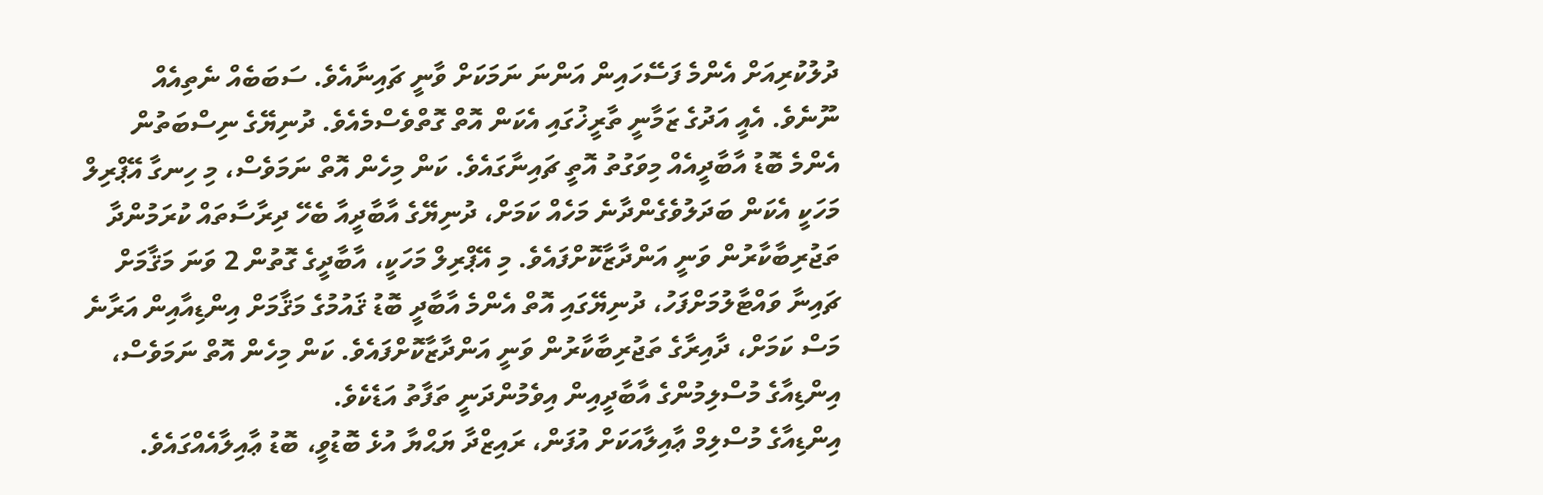ދުލުކުރިއަށް އެންމެ ފަސޭހައިން އަންނަ ނަމަކަށް ވާނީ ޗައިނާއެވެ. ސަބަބެއް ނެތިއެއް ނޫނެވެ. އެއީ އަދުގެ ޒަމާނީ ތާރީޚުގައި އެކަން އޮތް ގޮތްވެސްމެއެވެ. ދުނިޔޭގެ ނިސްބަތުން އެންމެ ބޮޑު އާބާދީއެއް މިވަގުތު އޮތީ ޗައިނާގައެވެ. ކަން މިހެން އޮތް ނަމަވެސް، މި ހިނގާ އޭޕްރިލް މަހަކީ އެކަން ބަދަލުވެގެންދާނެ މަހެއް ކަމަށް، ދުނިޔޭގެ އާބާދީއާ ބެހޭ ދިރާސާތައް ކުރަމުންދާ ތަޖުރިބާކާރުން ވަނީ އަންދާޒާކޮށްފައެވެ. މި އޭޕްރިލް މަހަކީ، އާބާދީގެ ގޮތުން 2 ވަނަ މަޤާމަށް ޗައިނާ ވައްޓާލުމަށްފަހު، ދުނިޔޭގައި އޮތް އެންމެ އާބާދީ ބޮޑު ޤައުމުގެ މަޤާމަށް އިންޑިއާއިން އަރާނެ މަސް ކަމަށް، ދާއިރާގެ ތަޖުރިބާކާރުން ވަނީ އަންދާޒާކޮށްފައެވެ. ކަން މިހެން އޮތް ނަމަވެސް، އިންޑިއާގެ މުސްލިމުންގެ އާބާދީއިން އިވެމުންދަނީ ތަފާތު އަޑެކެވެ.
އިންޑިއާގެ މުސްލިމް ޢާއިލާއަކަށް އުފަން، ރައިޒްދާ ޔަޙްޔާ އުޅެ ބޮޑުވީ، ބޮޑު ޢާއިލާއެއްގައެވެ.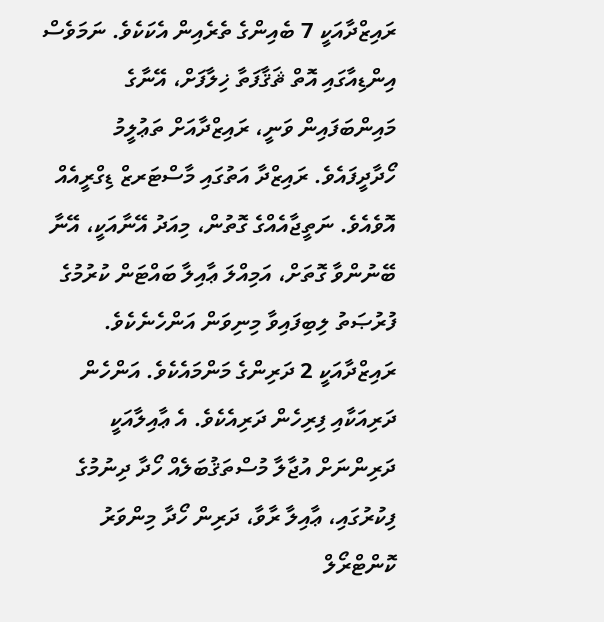ރައިޒްދާއަކީ 7 ބެއިންގެ ތެރެއިން އެކަކެވެ. ނަމަވެސް އިންޑިއާގައި އޮތް ޘަޤާފަތާ ޚިލާފަށް، އޭނާގެ މައިންބަފައިން ވަނީ، ރައިޒްދާއަށް ތަޢުލީމު ހޯދާދީފައެވެ. ރައިޒްދާ އަތުގައި މާސްޓަރޒް ޑިގްރީއެއް އޮވެއެވެ. ނަތީޖާއެއްގެ ގޮތުން، މިއަދު އޭނާއަކީ، އޭނާ ބޭނުންވާ ގޮތަށް، އަމިއްލަ ޢާއިލާ ބައްޓަން ކުރުމުގެ ފުރުޞަތު ލިބިފައިވާ މިނިވަން އަންހެނެކެވެ.
ރައިޒްދާއަކީ 2 ދަރިންގެ މަންމައެކެވެ. އަންހެން ދަރިއަކާއި ފިރިހެން ދަރިއެކެވެ. އެ ޢާއިލާއަކީ ދަރިންނަށް އުޖާލާ މުސްތަޤުބަލެއް ހޯދާ ދިނުމުގެ ފިކުރުގައި، ޢާއިލާ ރާވާ، ދަރިން ހޯދާ މިންވަރު ކޮންޓްރޯލް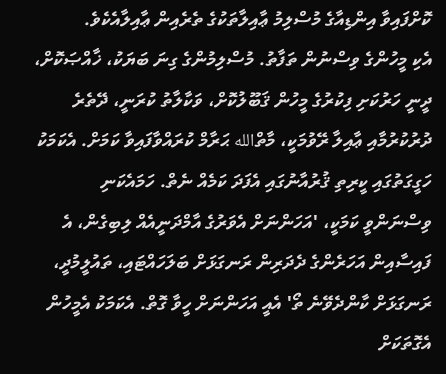ކޮށްފައިވާ އިންޑިއާގެ މުސްލިމު ޢާއިލާތަކުގެ ތެރެއިން ޢާއިލާއެކެވެ.
އެކި މީހުންގެ ވިސްނުން ތަފާތު. މުސްލިމުންގެ ގިނަ ބަޔަކު، ޚާއްޞަކޮށް، ދީނީ ހަރުކަށި ފިކުރުގެ މީހުން ޤަބޫލުކޮށް، ވަކާލާތު ކުރަނީ، ދޭތެރެ ދުރުކުރުމާއި ޢާއިލާ ރޭވުމަކީ، މާތްالله ޙަރާމް ކުރައްވާފައިވާ ކަމަށް. އެކަމަކު ހަގީގަތުގައި ކީރިތި ޤުރުއާނުގައި އެފަދަ ކަމެއް ނެތް. ހަމައެކަނި ވިސްނަންވީ ކަމަކީ، 'އަހަންނަށް އެވަރުގެ އާމްދަނީއެއް ލިބިގެން، އެ ފައިސާއިން އަހަރެންގެ ދެދަރިން ރަނގަޅަށް ބަލަހައްޓައި، ތައުލީމުދީ، ރަނގަޅަށް ކާންދެވޭނެ ތޯ' އެއީ އަހަންނަށް ހީވާ ގޮތް. އެކަމަކު އެމީހުން އެގޮތަކަށް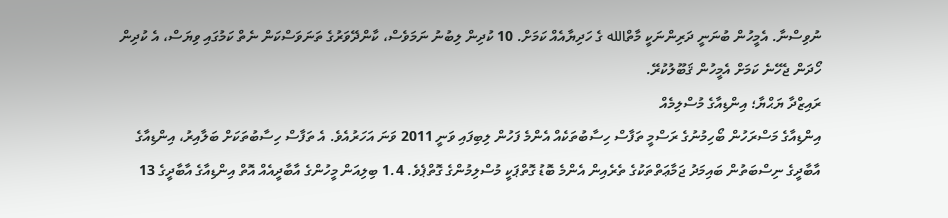ނުވިސްނާ. އެމީހުން ބުނަނީ ދަރިންނަކީ މާތްالله ގެ ހަދިޔާއެއް ކަމަށް. 10 ކުދިން ލިބުނު ނަމަވެސް، ކާންދޭވަރުގެ ތަނަވަސްކަން ނެތް ކަމުގައި ވިޔަސް، އެ ކުދިން ހޯދަން ޖެހޭނެ ކަމަށް އެމީހުން ޤަބޫލުކުރޭ.
ރައިޒްދާ ޔަޙްޔާ؛ އިންޑިއާގެ މުސްލިމެއް
އިންޑިއާގެ މަސްރަހުން ބޯހިމުނުގެ ރަސްމީ ތަފާސް ހިސާބުތަކެއް އެންމެ ފަހުން ލިބިފައި ވަނީ 2011 ވަނަ އަހަރުއެވެ. އެ ތަފާސް ހިސާބުތަކަށް ބަލާއިރު، އިންޑިއާގެ އާބާދީގެ ނިސްބަތުން ބައިމަދު ޖަމާޢަތްތަކުގެ ތެރެއިން އެންމެ ބޮޑު ގޮތްޕަކީ މުސްލިމުންގެ ގޮތްޕެވެ. 1.4 ބިލިއަން މީހުންގެ އާބާދީއެއް އޮތް އިންޑިއާގެ އާބާދީގެ 13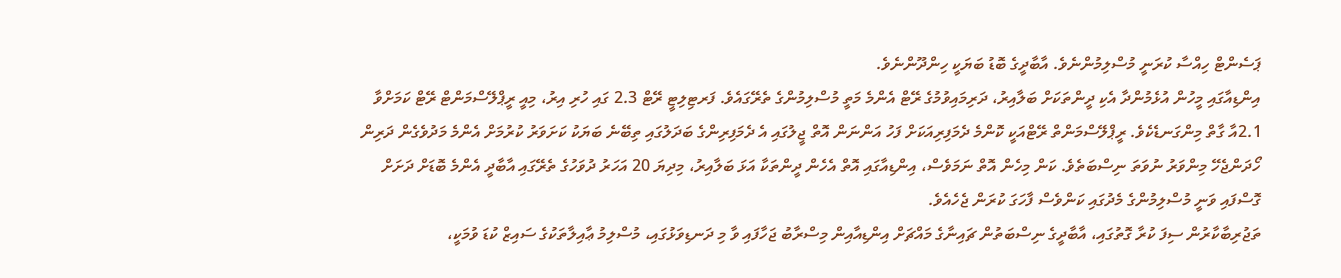ޕަސެންޓް ހިއްސާ ކުރަނީ މުސްލިމުންނެވެ. އާބާދީގެ ބޮޑު ބަޔަކީ ހިންދޫންނެވެ.
އިންޑިއާގައި މީހުން އުޅެމުންދާ އެކި ދީންތަކަށް ބަލާއިރު، ދަރިމައިވުމުގެ ރޭޓް އެންމެ މަތީ މުސްލިމުންގެ ތެރޭގައެވެ. ފަރޓިލިޓީ ރޭޓް 2.3 ގައި ހުރި އިރު، މިއީ ރީޕްލޭސްމަންޓް ރޭޓް ކަމަށްވާ 2.1އާ ގާތް މިންގަނޑެކެވެ. ރީޕްލޭސްމަންތް ރޭޓްއަކީ ކޮންމެ ދެމަފިރިއަކަށް ފަހު އަންނަން އޮތް ޖީލުގައި އެ ދެމަފިރިންގެ ބަދަލުގައި ތިބޭނެ ބަޔަކު ކަށަވަރު ކުރުމަށް އެންމެ މަދުވެގެން ދަރިން ހޯދަންޖެހޭ މިންވަރު ނުވަތަ ނިސްބަތެވެ. ކަން މިހެން އޮތް ނަމަވެސް، އިންޑިއާގައި އޮތް އެހެން ދީންތަކާ އަޅަ ބަލާއިރު، މިދިޔަ 20 އަހަރު ދުވަހުގެ ތެރޭގައި އާބާދީ އެންމެ ބޮޑަށް ދަށަށް ގޮސްފައި ވަނީ މުސްލިމުންގެ މެދުގައި ކަންވެސް ފާހަގަ ކުރަން ޖެހެއެވެ.
ތަޖުރިބާކާރުން ސިފަ ކުރާ ގޮތުގައި، އާބާދީގެ ނިސްބަތުން ޗައިނާގެ މައްޗަށް އިންޑިއާއިން މިސްރާބު ޖަހާފައި ވާ މި ދަނޑިވަޅުގައި، މުސްލިމު ޢާއިލާތަކުގެ ސައިޒް ކުޑަ ވުމަކީ،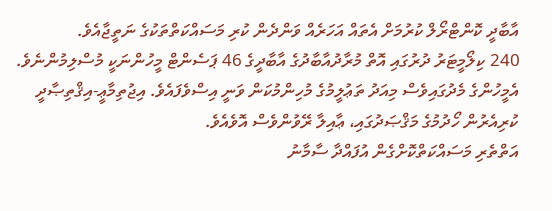އާބާދީ ކޮންޓްރޯލް ކުރުމަށް އެތައް އަހަރެއް ވަންދެން ކުރި މަސައްކަތްތަކުގެ ނަތީޖާއެވެ.
240 ކިލޯމީޓަރު ދުރުގައި އޮތް މުރާދުއާބާދުގެ އާބާދީގެ 46 ޕަސެންޓް މީހުންނަކީ މުސްލިމުންނެވެ. އެމީހުންގެ މެދުގައިވެސް މިއަދު ތަޢުލީމުގެ މުހިންމުކަން ވަނީ އިސްވެފައެވެ. އިޖުތިމާޢީ-އިޤްތިޞާދީ ކުރިއެރުން ހޯދުމުގެ މަޤްޞަދުގައި، ޢާއިލާ ރޭވުންވެސް އޮވެއެވެ.
އަތްތެރި މަސައްކަތްކޮށްގެން އުފައްދާ ސާމާނު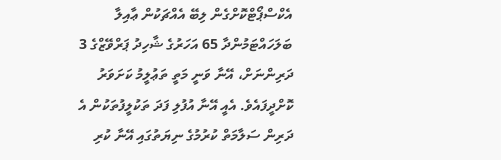އެކްސްޕޯޓްކޮށްގެން ލިބޭ އެއްޗަކުން ޢާއިލާ ބަލަހައްޓަމުންދާ 65 އަހަރުގެ ޝާހިދު ޕަރްވޭޒްގެ 3 ދަރިންނަށް، އޭނާ ވަނީ މަތީ ތަޢުލީމު ކަށަވަރު ކޮށްދީފައެވެ. އެއީ އޭނާ އުފުލި ފަދަ ތަކުލީފުތަކުން އެ ދަރިން ސަލާމަތް ކުރުމުގެ ނިޔަތުގައި އޭނާ ކުރި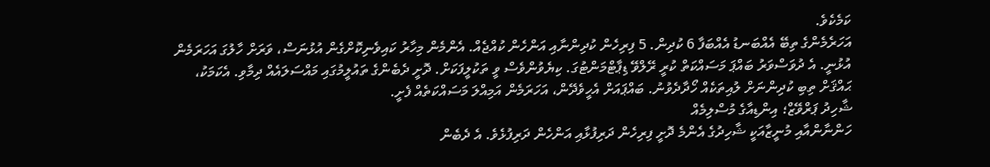ކަމެކެވެ.
އަހަރެމެންގެ ތިބޭ އެއްބަނޑު އެއްބަފާ 6 ކުދިން. 5 ފިރިހެން ކުދިންނާއި އަންހެން ކުއްޖެއް. އެންމެން މިހާރު ކައިވެނިކޮށްގެން އުޅުނަސް، ވަރަށް ހާލުގަ އަހަރަމެން އުޅުނީ. އެ ދުވަސްވަރު ބައްޕަ މަސައްކަތް ކުރީ ރޭލްވޭ ޑިޕާޓްމަންޓުގަ. ކިޔެވުންވެސް ވީ ތަކުލީފަކަށް. ދޮށީ ދެބެންގެ ތައުލީމުގައި މައްސަލައެއް ދިމާވި. އެކަމަކު، ޙައްޤަށް ތިބި ކުދިންނަށް ލުއިތަކެއް ހޯދާދެވުނު. ބައްޕައަށް އެހީވެދޭން، އަހަރަމެން އަމިއްލަ މަސައްކަތެއް ފެށީ.
ޝާހިދު ޕަރްވޭޒް؛ އިންޑިއާގެ މުސްލިމެއް
ހަންނާންއާއި މުނީޒާއަކީ ޝާހިދުގެ އެންމެ ދޮށީ ފިރިހެން ދަރިފުޅާއި އަންހެން ދަރިފުޅެވެ. އެ ދެބެން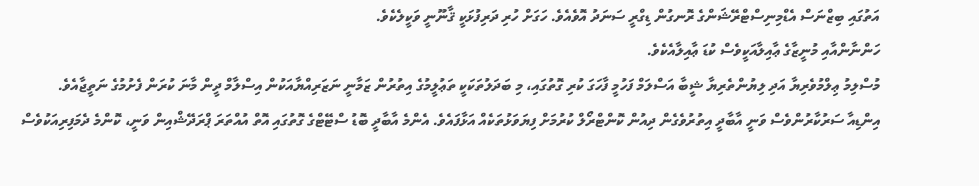އަތުގައި ބިޒްނަސް އެޑްމިނިސްޓްރޭޝަންގެ ރޮނގުން ޑިގްރީ ސަނަދު އޮވެއެވެ. ހަގަށް ހުރި ދަރިފުޅަކީ ޤާނޫނީ ވަކީލެކެވެ.
ހަންނާންއާއި މުނީޒާގެ ޢާއިލާއަކީވެސް ކުޑަ ޢާއިލާއެކެވެ.
މުސްލިމު ޢިލްމުވެރިޔާ އަދި ލިޔުންތެރިޔާ ޝީބާ އަސްލަމް ފަހުމީ ފާހަގަ ކުރި ގޮތުގައި، މި ބަދަލުތަކަކީ ތަޢުލީމުގެ އިތުރުން ޒަމާނީ ނަޒަރިއްޔާއަކުން އިސްލާމް ދީން މާނަ ކުރަން ފެށުމުގެ ނަތީޖާއެވެ.
އިންޑިއާ ސަރުކާރުންވެސް ވަނީ އާބާދީ އިތުރުވެގެން ދިއުން ކޮންޓްރޯލް ކުރުމަށް ފިޔަވަޅުތަކެއް އަޅާފައެވެ. އެންމެ އާބާދީ ބޮޑު ސްޓޭޓްގެ ގޮތުގައި އޮތް އުއްތަރަ ޕްރަދޭޝްއިން ވަނީ، ކޮންމެ ދެމަފިރިއަކުވެސް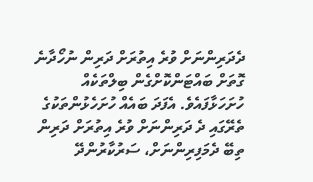ދެދަރިންނަށް ވުރެ އިތުރަށް ދަރިން ނުހޯދާނެ ގޮތަށް ބައްޓަންކޮށްގެން ބިލްތަކެއް ހުށަހަޅާފައެވެ. އެފަދަ ބައެއް ހުށަހެޅުންތަކުގެ ތެރޭގައި ދެ ދަރިންނަށް ވުރެ އިތުރަށް ދަރިން ތިބޭ ދެމަފިރިންނަށް، ސަރުކާރުންދޭ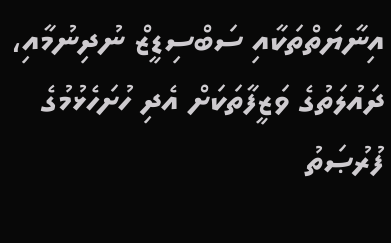އިނާޔަތްތަކާއި ސަބްސިޑީޒް ނުދިނުމާއި، ދައުލަތުގެ ވަޒީފާތަކަށް އެދި ހުށަހެޅުމުގެ ފުރުޞަތު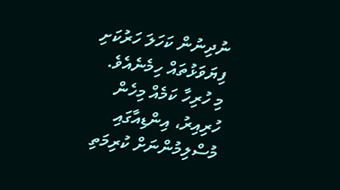ނުދިނުން ކަހަލަ ހަރުކަށި ފިޔަވަޅުތައް ހިމެނެއެވެ.
މި ހުރިހާ ކަމެއް މިހެން ހުރިއިރު، އިންޑިއާގައި މުސްލިމުންނަށް ކުރިމަތި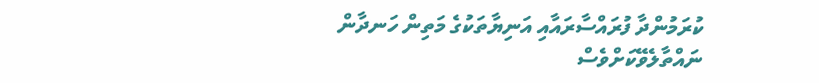ކުރަމުންދާ ފުރައްސާރައާއި އަނިޔާތަކުގެ މަތިން ހަނދާން ނައްތާލެވޭކަށްވެސް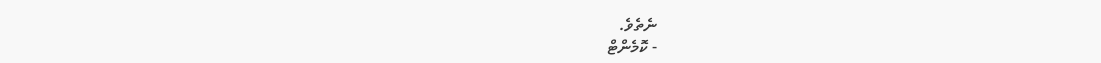ނެތެވެ.
- ކޮމެންޓް